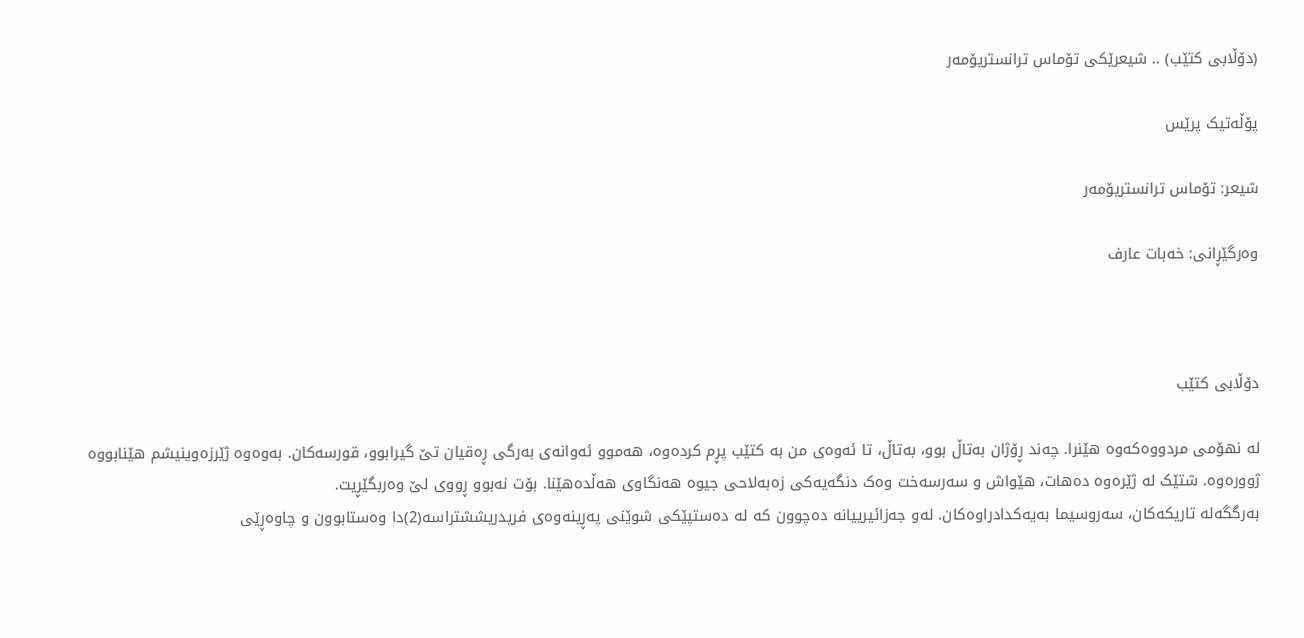(دۆڵابی کتێب) .. شیعرێکی تۆماس ترانستریۆمەر

پۆڵەتیک پرێس

شیعر: تۆماس ترانستریۆمەر

وەرگێڕانی: خەبات عارف



دۆڵابی کتێب

لە نهۆمی مردووەکەوە هێنرا. چەند ڕۆژان بەتاڵ بوو، بەتاڵ، تا ئەوەی من بە کتێب پڕم کردەوە، هەموو ئەوانەی بەرگی ڕەقیان تێ گیرابوو، قورسەکان. بەوەوە ژێرزەوینیشم هێنابووە ژوورەوە. شتێک لە ژێرەوە دەهات، هێواش و سەرسەخت وەک دنگەیەکی زەبەلاحی جیوە هەنگاوی هەڵدەهێنا. بۆت نەبوو ڕووی لێ وەربگێڕیت.
بەرگگەلە تاریکەکان، سەروسیما بەیەکدادراوەکان. لەو جەزائیرییانە دەچوون کە لە دەستپێکی شوێنی پەڕینەوەی فریدریششتراسە(2)دا وەستابوون و چاوەڕێی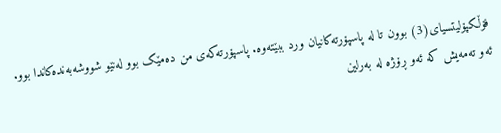فۆڵکپۆلیتسیای(3) بوون تا لە پاسپۆرتەکانیان ورد ببێتەوە. پاسپۆرتەکەی من دەمێک بوو لەنێو شووشەبەندەکاندا بوو. ئەو تەمەیش کە ئەو ڕۆژە لە بەرلین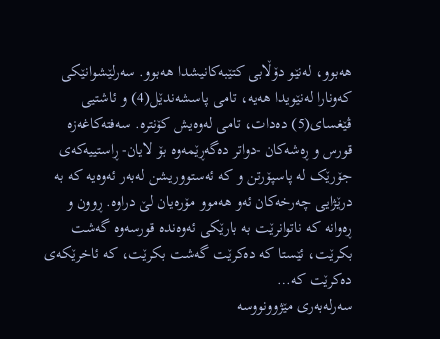هەبوو، لەنێو دۆڵابی کتێبەکانیشدا هەبوو. سەرلێشوانێکی کەونارا لەنێویدا هەیە، تامی پاسشەندێل(4) و ئاشتیی ڤێغسای(5) دەدات، تامی لەوەیش کۆنترە. سەفتەکاغەزە قورس و ڕەشەکان -دواتر دەگەڕێمەوە بۆ لایان- ڕاستییەکەی جۆرێک لە پاسپۆرتن و کە ئەستووریشن لەبەر ئەوەیە کە بە درێژایی چەرخەکان ئەو هەموو مۆرەیان لێ دراوە. ڕوون و ڕەوانە کە ناتوانرێت بە بارێکی ئەوەندە قورسەوە گەشت بکرێت، ئێستا کە دەکرێت گەشت بکرێت، کە ئاخرێکەی دەکرێت کە…
سەرلەبەری مێژوونووسە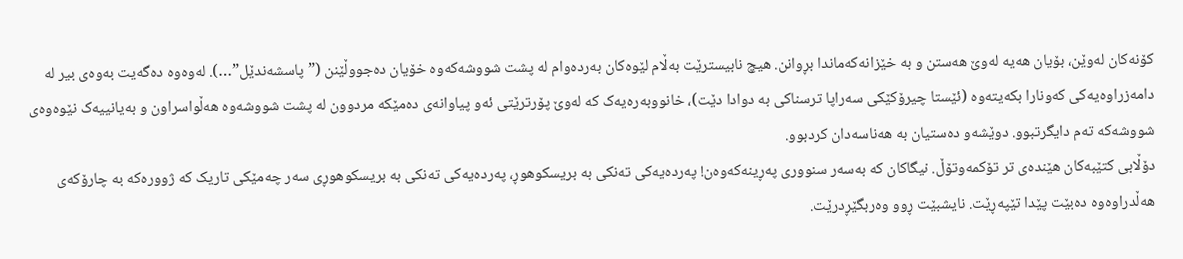کۆنەکان لەوێن، بۆیان هەیە لەوێ هەستن و بە خێزانەکەماندا بڕوانن. هیچ نابیسترێت بەڵام لێوەکان بەردەوام لە پشت شووشەکەوە خۆیان دەجووڵێنن (”پاسشەندێل”…). لەوەوە دەگەیت بەوەی بیر لە دامەزراوەیەکی کەونارا بکەیتەوە (ئێستا چیرۆکێکی سەراپا ترسناکی بە دوادا دێت)، خانووبەرەیەک کە لەوێ پۆرترێتی ئەو پیاوانەی دەمێکە مردوون لە پشت شووشەوە هەڵواسراون و بەیانییەک نێوەوەی شووشەکە تەم دایگرتبوو. دوێشەو دەستیان بە هەناسەدان کردبوو.
دۆڵابی کتێبەکان هێندەی تر تۆکمەوتۆڵ. نیگاکان کە بەسەر سنووری پەڕینەکەوەن! پەردەیەکی تەنکی بە بریسکوهوڕ، پەردەیەکی تەنکی بە بریسکوهوڕی سەر چەمێکی تاریک کە ژوورەکە بە چارۆکەی هەڵدراوەوە دەبێت پێدا تێپەڕێت. نایشبێت ڕوو وەربگێڕدرێت.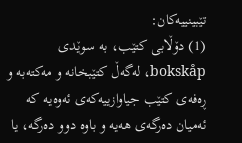تێبینییەکان:
(1) دۆڵابی کتێب، بە سوێدی bokskåp، لەگەڵ کتێبخانە و مەکتەبە و ڕەفەی کتێب جیاوازییەکەی ئەوەیە کە ئەمیان دەرگەی هەیە و باوە دوو دەرگە، یا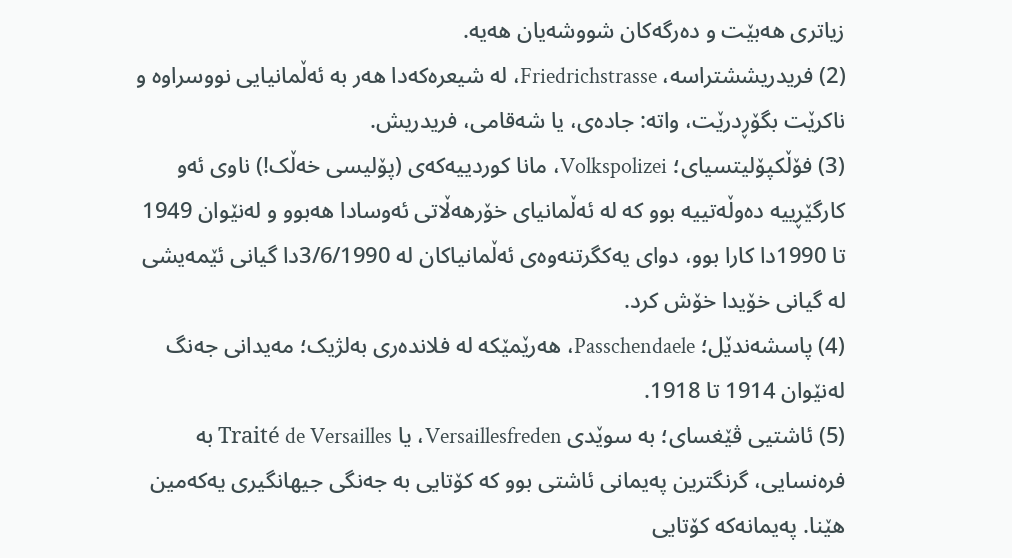زیاتری هەبێت و دەرگەکان شووشەیان هەیە.
(2) فریدریششتراسە، Friedrichstrasse، لە شیعرەکەدا هەر بە ئەڵمانیایی نووسراوە و ناکرێت بگۆڕدرێت، واتە: جادەی، یا شەقامی، فریدریش.
(3) فۆڵکپۆلیتسیای؛ Volkspolizei، مانا کوردییەکەی (پۆلیسی خەڵک!) ناوی ئەو کارگێڕییە دەوڵەتییە بوو کە لە ئەڵمانیای خۆرهەڵاتی ئەوسادا هەبوو و لەنێوان 1949 تا 1990دا کارا بوو، دوای یەکگرتنەوەی ئەڵمانیاکان لە 3/6/1990دا گیانی ئێمەیشی لە گیانی خۆیدا خۆش کرد.
(4) پاسشەندێل؛ Passchendaele، هەرێمێکە لە فلاندەری بەلژیک؛ مەیدانی جەنگ لەنێوان 1914 تا 1918.
(5) ئاشتیی ڤێغسای؛ بە سوێدی Versaillesfreden، یا Traité de Versailles بە فرەنسایی، گرنگترین پەیمانی ئاشتی بوو کە کۆتایی بە جەنگی جیهانگیری یەکەمین هێنا. پەیمانەکە کۆتایی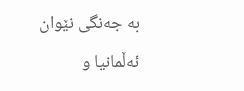بە جەنگی نێوان ئەڵمانیا و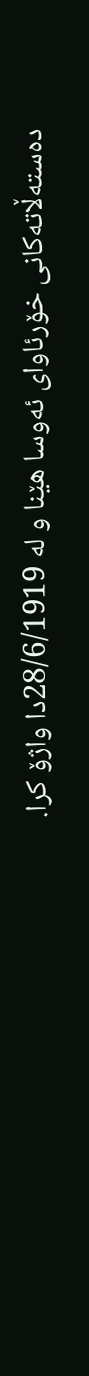دەستەڵاتەکانی خۆرئاوای ئەوسا هێنا و لە 28/6/1919دا واژۆ کرا.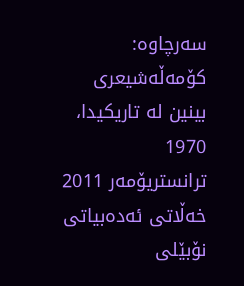سەرچاوە: کۆمەڵەشیعری بینین لە تاریکیدا، 1970
ترانستریۆمەر 2011 خەڵاتی ئەدەبیاتی نۆبێلی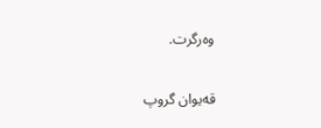وەرگرت.

قەیوان گروپ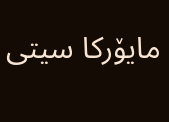مایۆرکا سیتی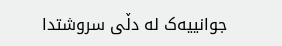جوانییەک لە دڵی سروشتدا